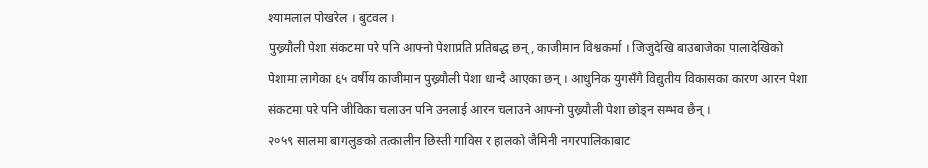श्यामलाल पोखरेल । बुटवल ।
पुख्र्यौली पेशा संकटमा परे पनि आफ्नो पेशाप्रति प्रतिबद्ध छन्, काजीमान विश्वकर्मा । जिजुदेखि बाउबाजेका पालादेखिको पेशामा लागेका ६५ वर्षीय काजीमान पुख्र्यौली पेशा धान्दै आएका छन् । आधुनिक युगसँगै विद्युतीय विकासका कारण आरन पेशा संकटमा परे पनि जीविका चलाउन पनि उनलाई आरन चलाउने आफ्नो पुख्र्यौली पेशा छोड्न सम्भव छैन् ।
२०५९ सालमा बागलुङको तत्कालीन छिस्ती गाविस र हालको जैमिनी नगरपालिकाबाट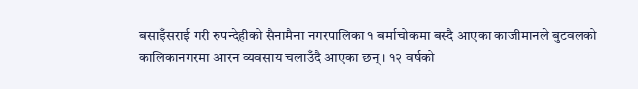बसाइँसराई गरी रुपन्देहीको सैनामैना नगरपालिका १ बर्माचोकमा बस्दै आएका काजीमानले बुटवलको कालिकानगरमा आरन व्यवसाय चलाउँदै आएका छन् । १२ वर्षको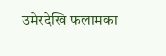उमेरदेखि फलामका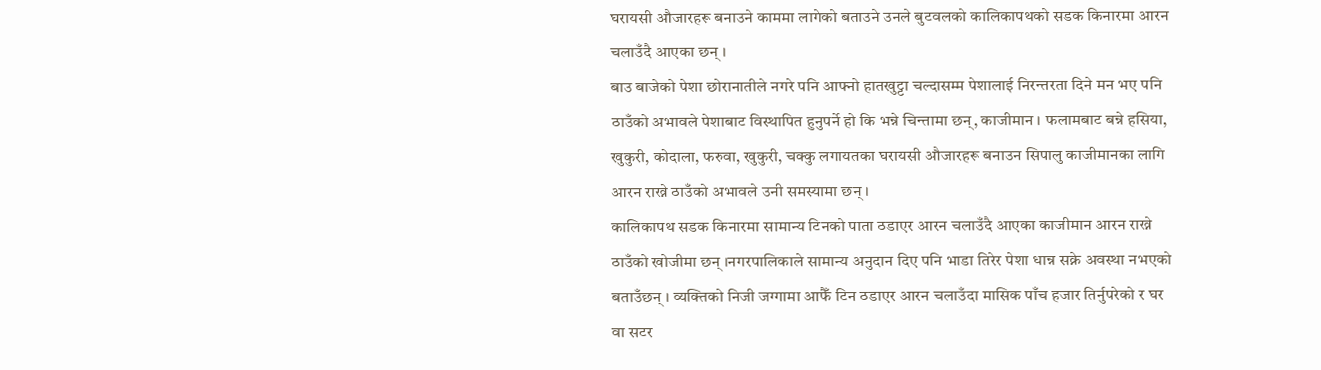घरायसी औजारहरू बनाउने काममा लागेको बताउने उनले बुटवलको कालिकापथको सडक किनारमा आरन चलाउँदै आएका छन् ।
बाउ बाजेको पेशा छोरानातीले नगरे पनि आफ्नो हातखुट्टा चल्दासम्म पेशालाई निरन्तरता दिने मन भए पनि ठाउँको अभावले पेशाबाट विस्थापित हुनुपर्ने हो कि भन्ने चिन्तामा छन्, काजीमान । फलामबाट बन्ने हसिया, खुकुरी, कोदाला, फरुवा, खुकुरी, चक्कु लगायतका घरायसी औजारहरू बनाउन सिपालु काजीमानका लागि आरन राख्ने ठाउँको अभावले उनी समस्यामा छन् ।
कालिकापथ सडक किनारमा सामान्य टिनको पाता ठडाएर आरन चलाउँदै आएका काजीमान आरन राख्ने ठाउँको खोजीमा छन् ।नगरपालिकाले सामान्य अनुदान दिए पनि भाडा तिरेर पेशा धान्न सक्ने अवस्था नभएको बताउँछन् । व्यक्तिको निजी जग्गामा आफैँ टिन ठडाएर आरन चलाउँदा मासिक पाँच हजार तिर्नुपरेको र घर वा सटर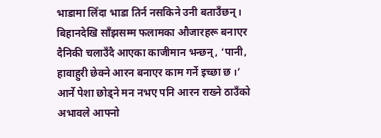भाडामा लिँदा भाडा तिर्न नसकिने उनी बताउँछन् ।
बिहानदेखि साँझसम्म फलामका औजारहरू बनाएर दैनिकी चलाउँदै आएका काजीमान भन्छन्, ‘पानी, हावाहुरी छेक्ने आरन बनाएर काम गर्ने इच्छा छ ।’ आर्ने पेशा छोड्ने मन नभए पनि आरन राख्ने ठाउँको अभावले आफ्नो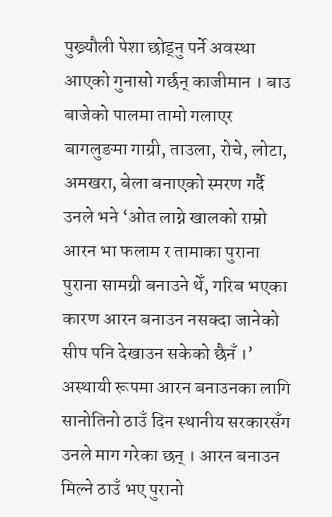पुख्र्यौली पेशा छोड्नु पर्ने अवस्था आएको गुनासो गर्छन् काजीमान । बाउ बाजेको पालमा तामो गलाएर बागलुङमा गाग्री, ताउला, रोचे, लोटा, अमखरा, बेला बनाएको स्मरण गर्दै उनले भने ‘ओत लाग्ने खालको राम्रो आरन भा फलाम र तामाका पुराना पुराना सामग्री बनाउने थेँ, गरिब भएका कारण आरन बनाउन नसक्दा जानेको सीप पनि देखाउन सकेको छैनँ ।’
अस्थायी रूपमा आरन बनाउनका लागि सानोतिनो ठाउँ दिन स्थानीय सरकारसँग उनले माग गरेका छन् । आरन बनाउन मिल्ने ठाउँ भए पुरानो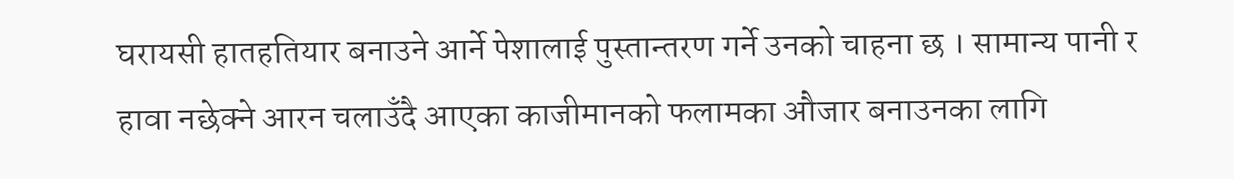घरायसी हातहतियार बनाउने आर्ने पेशालाई पुस्तान्तरण गर्ने उनको चाहना छ । सामान्य पानी र हावा नछेक्ने आरन चलाउँदै आएका काजीमानको फलामका औजार बनाउनका लागि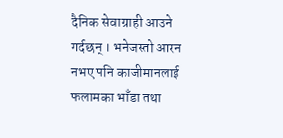दैनिक सेवाग्राही आउने गर्दछन् । भनेजस्तो आरन नभए पनि काजीमानलाई फलामका भाँडा तथा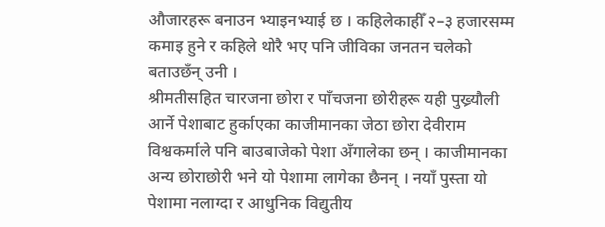औजारहरू बनाउन भ्याइनभ्याई छ । कहिलेकाहीँ २–३ हजारसम्म कमाइ हुने र कहिले थोरै भए पनि जीविका जनतन चलेको बताउछँन् उनी ।
श्रीमतीसहित चारजना छोरा र पाँचजना छोरीहरू यही पुख्र्यौली आर्ने पेशाबाट हुर्काएका काजीमानका जेठा छोरा देवीराम विश्वकर्माले पनि बाउबाजेको पेशा अँगालेका छन् । काजीमानका अन्य छोराछोरी भने यो पेशामा लागेका छैनन् । नयाँ पुस्ता यो पेशामा नलाग्दा र आधुनिक विद्युतीय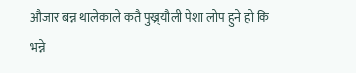औजार बन्न थालेकाले कतै पुख्र्यौली पेशा लोप हुने हो कि भन्ने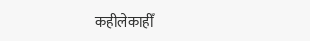कहीलेकाहीँ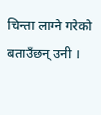चिन्ता लाग्ने गरेको बताउँछन् उनी ।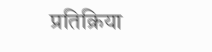प्रतिक्रिया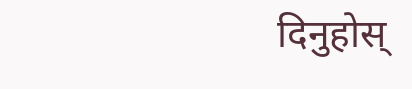दिनुहोस्